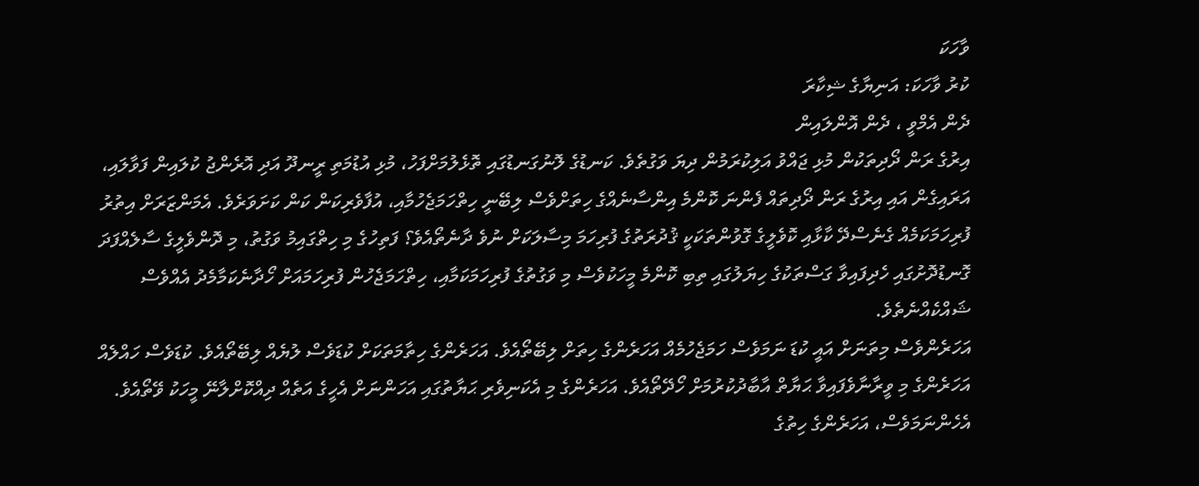ވާހަކަ
ކުރު ވާހަކަ: އަނިޔާގެ ޝިކާރަ
ދެން އެމްވީ ، ދެން އޮންލައިން
އިރުގެ ރަން ދޯދިތަކުން މުޅި ޖައްވު އަލިކުރަމުން ދިޔަ ވަގުތެވެ. ކަނޑުގެ ލޮނުގަނޑުގައި ތޮޅެލުމަށްފަހު، މުޅި އުޑުމަތި ރީނދޫ އަދި އޮރެންޖު ކުލައިން ފަވާލައި، އަރައިގެން އައި އިރުގެ ރަން ދޯދިތައް ފެންނަ ކޮންމެ އިންސާނެއްގެ ހިތަށްވެސް ލިބޭނީ ހިތްހަމަޖެހުމާއި، އުފާވެރިކަން ކަން ކަށަވަރެވެ. އެމަންޒަރަށް އިތުރު ފުރިހަމަކަމެއް ގެނެސްދޭ ކާޅާއި ކޮވެލީގެ ގޮވުންތަކަކީ ޤުދުރަތުގެ ފުރިހަމަ މިސާލަކަށް ނުވެ ދާނެތޯއެވެ؟ ފަތިހުގެ މި ހިތްގައިމު ވަގުތު، މި ދޮންވެލީގެ ސާލެއްފަދަ ގޮނޑުދޮށުގައި ހެދިފައިވާ ގަސްތަކުގެ ހިޔަލުގައި ތިބި ކޮންމެ މީހަކުވެސް މި ވަގުތުގެ ފުރިހަމަކަމާއި، ހިތްހަމަޖެހުން ފުރިހަމައަށް ހޯދާނެކަމާމެދު އެއްވެސް ޝައްކެއްނެތެވެ.
އަހަރެންވެސް މިތަނަށް އައީ ކުޑަ ނަމަވެސް ހަމަޖެހުމެއް އަހަރެންގެ ހިތަށް ލިބޭތޯއެވެ. އަހަރެންގެ ހިތާމަތަކަށް ކުޑަވެސް ލުޔެއް ލިބޭތޯއެވެ. ކުޑަވެސް ހައްލެއް އަހަރެންގެ މި ވީރާނާވެފައިވާ ޙަޔާތް އާބާދުކުރުމަށް ހޯދޭތޯއެވެ. އަހަރެންގެ މި އެކަނިވެރި ޙަޔާތުގައި އަހަންނަށް އެހީގެ އަތެއް ދިއްކޮށްލާނޭ މީހަކު ވޭތޯއެވެ. އެހެންނަމަވެސް، އަހަރެންގެ ހިތުގެ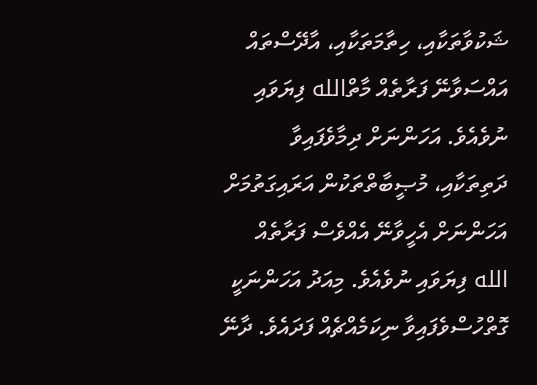ޝަކުވާތަކާއި، ހިތާމަތަކާއި، އާދޭސްތައް އައްސަވާނޭ ފަރާތެއް މާތްالله ފިޔަވައި ނުވެއެވެ. އަހަންނަށް ދިމާވެފައިވާ ދަތިތަކާއި، މުޞީބާތްތަކުން އަރައިގަތުމަށް އަހަންނަށް އެހީވާނޭ އެއްވެސް ފަރާތެއް الله ފިޔަވައި ނުވެއެވެ. މިއަދު އަހަންނަކީ ގޮތްހުސްވެފައިވާ ނިކަމެއްޗެއް ފަދައެވެ. ދާނޭ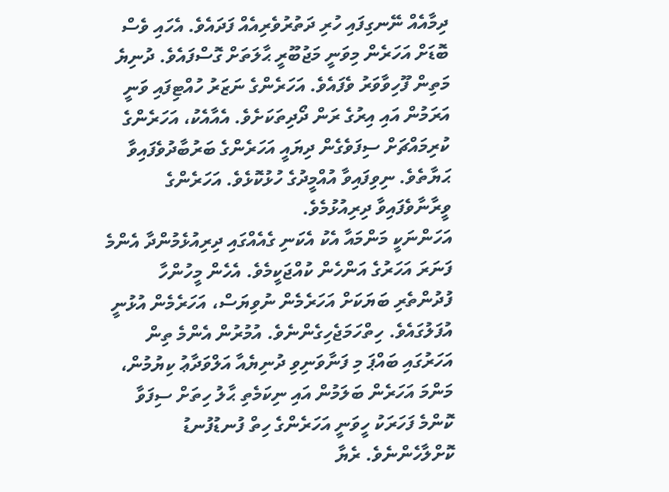ދިމާއެއް ނޭނގިފައި ހުރި ދަތުރުވެރިއެއް ފަދައެވެ. އެހައި ވެސް ބޮޑަށް އަހަރެން މިވަނީ މަޖުބޫރީ ޙާލަތަށް ގޮސްފައެވެ. ދުނިޔެ މަތިން ފޫހިވާވަރު ވެފައެވެ. އަހަރެންގެ ނަޒަރު ހުއްޓިފައި ވަނީ އަރަމުން އައި އިރުގެ ރަން ދޯދިތަކަށެވެ. އެއާއެކު، އަހަރެންގެ ކުރިމައްޗަށް ސިފަވެގެން ދިޔައީ އަހަރެންގެ ބަރުބާދުވެފައިވާ ޙަޔާތެވެ. ނިވިފައިވާ އުއްމީދުގެ ހުޅުކޮޅެވެ. އަހަރެންގެ ވީރާނާވެފައިވާ ދިރިއުޅުމެވެ.
އަހަންނަކީ މަންމައާ އެކު އެކަނި ގެއެއްގައި ދިރިއުޅެމުންދާ އެންމެ ފަނަރަ އަހަރުގެ އަންހެން ކުއްޖަކީމެވެ. އެހެން މީހުންހާ ފުދުންތެރި ބަޔަކަށް އަހަރެމެން ނުވިޔަސް، އަހަރެމެން އުޅުނީ އުފަލުގައެވެ. ހިތްހަމަޖެހިގެންނެވެ. އުމުރުން އެންމެ ތިން އަހަރުގައި ބައްޕަ މި ފަނާވަނިވި ދުނިޔެއާ އަލްވަދާޢު ކިޔުމުން، މަންމަ އަހަރެން ބަލަމުން އައި ނިކަމެތި ޙާލު ހިތަށް ސިފަވާ ކޮންމެ ފަހަރަކު ހީވަނީ އަހަރެންގެ ހިތް ފުނޑުފުނޑު ކޮށްލާހެންނެވެ. ރެޔާ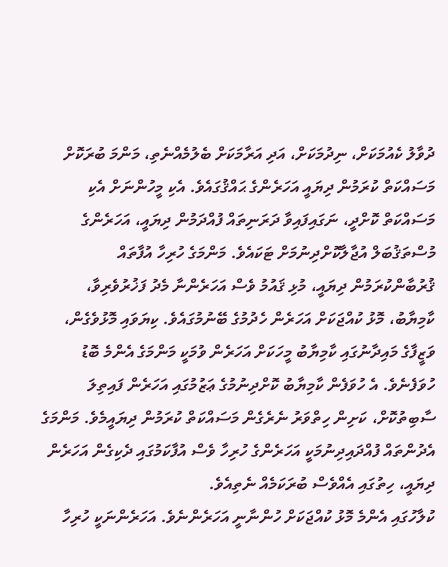ދުވާލު ކެއުމަކަށް، ނިދުމަކަށް، އަދި އަރާމަކަށް ބެލުމެއްނެތި، މަންމަ ބުރަކޮށް މަސައްކަތް ކުރަމުން ދިޔައީ އަހަރެންގެ ޙައްޤުގައެވެ. އެކި މީހުންނަށް އެކި މަސައްކަތް ކޮށްދީ، ނަގައިފައިވާ ދަރަނިތައް ފުއްދަމުން ދިޔައީ، އަހަރެންގެ މުސްތަޤުބަލް އުޖާލާކޮށްދިނުމަށް ޓަކައެވެ. މަންމަގެ ހުރިހާ އުފާތައް ޤުރުބާންކުރަމުން ދިޔައީ، މުޅި ޤައުމު ވެސް އަހަރެންނާ މެދު ފަޚުރުވެރިވާ، ކާމިޔާބު، މޮޅު ކުއްޖަކަށް އަހަރެން ހެދުމުގެ ބޭނުމުގައެވެ. ކިޔަވައި މޮޅުވެގެން، ވަޒީފާގެ މައިދާނުގައި ކާމިޔާބު މީހަކަށް އަހަރެން ވުމަކީ މަންމަގެ އެންމެ ބޮޑު ހުވަފެނެވެ. އެ ހުވަފެން ކާމިޔާބު ކޮށްދިނުމުގެ ޢަޒުމުގައި އަހަރެން ފައިތިލަ ސާބިތުކޮށް، ކަށިން ހިތްވަރު ނެރެގެން މަސައްކަތް ކުރަމުން ދިޔައީމެވެ. މަންމަގެ އެދުންތައް ފުއްދައިދިނުމަކީ އަހަރެންގެ ހުރިހާ ވެސް އުފާކަމުގައި ދެކިގެން އަހަރެން ދިޔައީ، ހިތުގައި އެއްވެސް ބުރަކަމެއް ނެތިއެވެ.
ކުލާހުގައި އެންމެ މޮޅު ކުއްޖަކަށް ހުންނާނީ އަހަރެންނެވެ. އަހަރެންނަކީ ހުރިހާ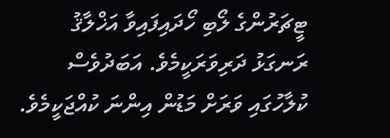ޓީޗަރުންގެ ލޯބި ހޯދައިފައިވާ އަޚްލާޤު ރަނގަޅު ދަރިވަރަކީމެވެ. އަބަދުވެސް ކުލާހުގައި ވަރަށް މަޑުން އިންނަ ކުއްޖަކީމެވެ.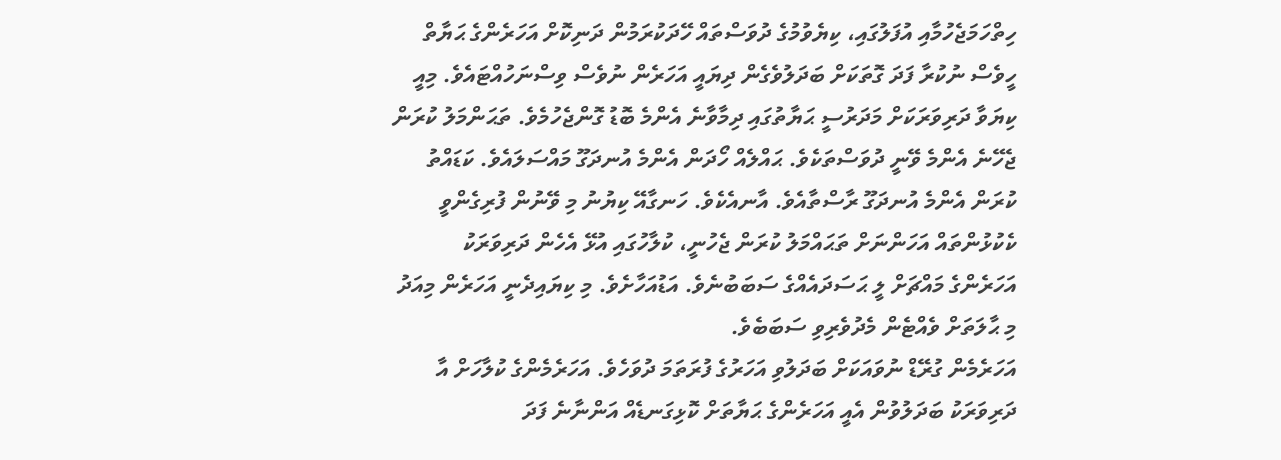ހިތްހަމަޖެހުމާއި އުފަލުގައި، ކިޔެވުމުގެ ދުވަސްތައް ހޭދަކުރަމުން ދަނިކޮށް އަހަރެންގެ ޙަޔާތް ހީވެސް ނުކުރާ ފަދަ ގޮތަކަށް ބަދަލުވެގެން ދިޔައީ އަހަރެން ނުވެސް ވިސްނަހުއްޓައެވެ. މިއީ ކިޔަވާ ދަރިވަރަކަށް މަދަރުސީ ޙަޔާތުގައި ދިމާވާނެ އެންމެ ބޮޑު ގޮންޖެހުމެވެ. ތަޙަންމަލު ކުރަން ޖެހޭނެ އެންމެ ވޭނީ ދުވަސްތަކެވެ. ޙައްލެއް ހޯދަން އެންމެ އުނދަގޫ މައްސަލައެވެ. ކަޑައްތު ކުރަން އެންމެ އުނދަގޫ ރާސްތާއެވެ. އާނއެކެވެ. ހަނގާއޭ ކިޔުނު މި ވޭނުން ފުރިގެންވީ ކެކުޅުންތައް އަހަންނަށް ތަޙައްމަލު ކުރަން ޖެހުނީ، ކުލާހުގައި އުޅޭ އެހެން ދަރިވަރަކު އަހަރެންގެ މައްޗަށް ލީ ޙަސަދައެއްގެ ސަބަބުނެވެ. އަޑުއަހާށެވެ. މި ކިޔައިދެނީ އަހަރެން މިއަދު މި ޙާލަތަށް ވެއްޓެން މެދުވެރިވި ސަބަބެވެ.
އަހަރެމެން ގުރޭޑް ނުވައަކަށް ބަދަލުވި އަހަރުގެ ފުރަތަމަ ދުވަހެވެ. އަހަރެމެންގެ ކުލާހަށް އާ ދަރިވަރަކު ބަދަލުވުން އެއީ އަހަރެންގެ ޙަޔާތަށް ކޮޅިގަނޑެއް އަންނާނެ ފަދަ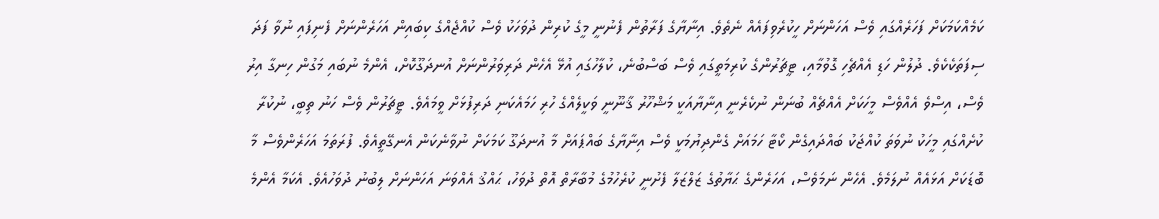ކަމެއްކަމަކަށް ފަހަރެއްގައި ވެސް އަހަންނަށް ހީކުރެވިފައެއް ނެތެވެ. އިނާޔާގެ ފަރާތުން ފެނުނީ މީގެ ކުރިން ދުވަހަކު ވެސް ކުއްޖެއްގެ ކިބައިން އަހަރެންނަށް ފެނިފައި ނުވާ ފަދަ ސިފަތަކެކެވެ. ދުލުން ހަޑި އެއްޗެހި ގޮވުމާއި، ޓީޗަރުންގެ ކުރިމަތީގައި ވެސް ބަސްބުނެ، ކުލާހުގައި އުޅޭ އެހެން ދަރިވަރުންނަށް އުނދަގޫކޮށް، އެންމެ ނުބައި މަގުން ހިނގާ އިރު ވެސް، އިސްވެ އެއްވެސް މީހަކަށް އެއްޗެއް ބުނަން ނުކެރެނީ އިނާޔާއަކީ މަޝްހޫރު ޤާނޫނީ ވަކީލެއްގެ ހުރި ހަމައެކަނި ދަރިފުޅަށް ވީމައެވެ. ޓީޗަރުން ވެސް ހަނު ތިބީ، ނުކުރާ ކުށެއްގައި މީހަކު ނުވަތަ ކުއްޖަކު ބައްދައިގެން ކޯޓާ ހަމައަށް ގެންދިޔުމަކީ ވެސް އިނާޔާގެ ބައްޕައަށް މާ އުނދަގޫ ކަމަކަށް ނުވާނެކަން އެނގޭތީއެވެ. ފުރަތަމަ އަހަރެންވެސް މާ ބޮޑަކަށް އަޅައެއް ނުލަމެވެ. އެހެން ނަމަވެސް، އަހަރެންގެ ޙަޔާތުގެ ޒަލްޒަލާ ފެށުނީ ކުރެހުމުގެ މުބާރާތް އޮތް ދުވަހު، ޙައްޤު އެއްވަނަ އަހަންނަށް ލިބުނު ދުވަހުއެވެ. އެކަމާ އެންމެ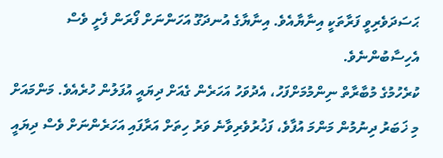ޙަސަދަވެރިވީ ފަރާތަކީ އިނާޔާއެވެ. އިނާޔާގެ އުނދަގޫ އަހަންނަށް ފޯރަން ފެށީ ވެސް އެހިސާބުންނެވެ.
ކުރެހުމުގެ މުބާރާތް ނިންމުމަށްފަހު، އެދުވަހު އަހަރެން ގެއަށް ދިޔައީ އުފަލުން ހުރެއެވެ. މަންމައަށް މި ޚަބަރު ދިނުމުން މަންމަ އުފާވެ، ފަޚުރުވެރިވާނެ ވަރު ހިތަށް އަރާފައި އަހަރެންނަށް ވެސް ދިޔައީ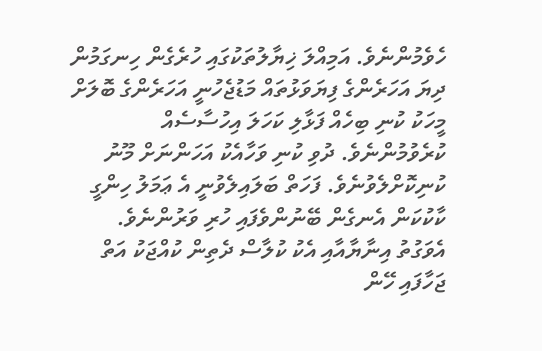ހެވެމުންނެވެ. އަމިއްލަ ޚިޔާލުތަކުގައި ހުރެގެން ހިނގަމުން ދިޔަ އަހަރެންގެ ފިޔަވަޅުތައް މަޑުޖެހުނީ އަހަރެންގެ ބޮލަށް މީހަކު ކުނި ބިހެއް ފަޅާލި ކަހަލަ އިހުސާސެއް ކުރެވުމުންނެވެ. ދުވި ކުނި ވަހާއެކު އަހަންނަށް މޫނު ކުނިކޮށްލެވުނެވެ. ފަހަތް ބަލައިލެވުނީ އެ ޢަމަލު ހިންގީ ކާކުކަން އެނގެން ބޭނުންވެފައި ހުރި ވަރުންނެވެ. އެވަގުތު އިނާޔާއާއި އެކު ކުލާސް ދެތިން ކުއްޖަކު އަތް ޖަހާފައި ހޭން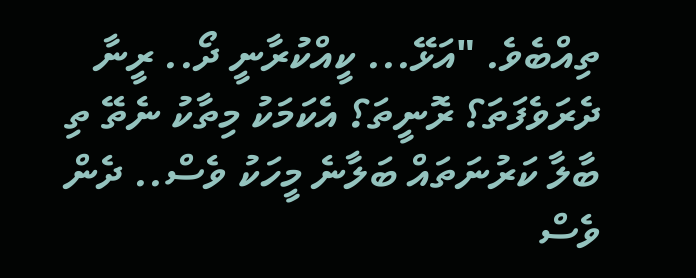ތިއްބެވެ. "އަޅޭ... ކީއްކުރާނީ ދޯ.. ރީނާ ދެރަވެފަތަ؟ ރޮނީތަ؟ އެކަމަކު މިތާކު ނެތޭ ތި ބާލާ ކަރުނަތައް ބަލާނެ މީހަކު ވެސް.. ދެން ވެސް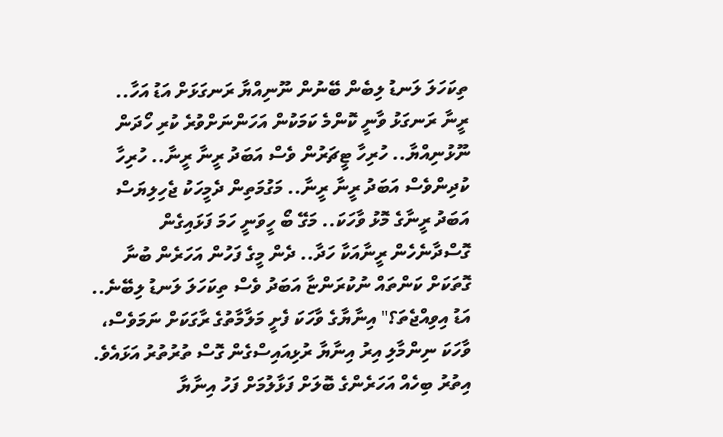ތިކަހަލަ ލަނޑު ލިބެން ބޭނުން ނޫނިއްޔާ ރަނގަޅަށް އަޑު އަހާ.. ރީނާ ރަނގަޅު ވާނީ ކޮންމެ ކަމަކުން އަހަންނަށްވުރެ ކުރި ހޯދަން ނޫޅުނިއްޔާ.. ހުރިހާ ޓީޗަރުން ވެސް އަބަދު ރީނާ ރީނާ.. ހުރިހާ ކުދިންވެސް އަބަދު ރީނާ ރީނާ.. މަގުމަތިން ދެމީހަކު ޖެހިލިޔަސް އަބަދު ރީނާގެ މޮޅު ވާހަކަ.. މަގޭ ބޯ ހީވަނީ ހަމަ ފަޅައިގެން ގޮސްދާނެހެން ރީނާއަކާ ހަދާ.. ދެން މީގެ ފަހުން އަހަރެން ބުނާ ގޮތަކަށް ކަންތައް ނުކުރަންޏާ އަބަދު ވެސް ތިކަހަލަ ލަނޑު ލިބޭނެ.. އަޑު އިވިއްޖެތަ؟" އިނާޔާގެ ވާހަކަ ފެށީ މަލާމާތުގެ ރާގަކަށް ނަމަވެސް، ވާހަކަ ނިންމާލި އިރު އިނާޔާ ރުޅިއައިސްގެން ގޮސް ތުރުތުރު އަޅައެވެ. އިތުރު ބިހެއް އަހަރެންގެ ބޮލަށް ފަޅާލުމަށް ފަހު އިނާޔާ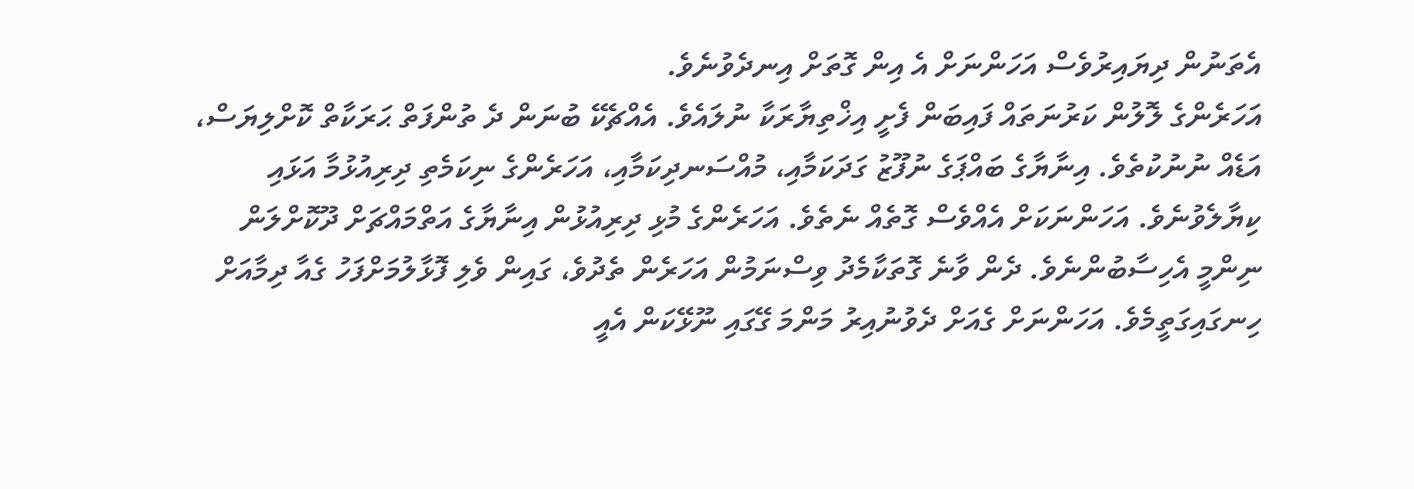އެތަނުން ދިޔައިރުވެސް އަހަންނަށް އެ އިން ގޮތަށް އިނދެވުނެވެ.
އަހަރެންގެ ލޮލުން ކަރުނަތައް ފައިބަން ފެށީ އިޚްތިޔާރަކާ ނުލައެވެ. އެއްޗެކޭ ބުނަން ދެ ތުންފަތް ޙަރަކާތް ކޮށްލިޔަސް، އަޑެއް ނުނުކުތެވެ. އިނާޔާގެ ބައްޕަގެ ނުފޫޒު ގަދަކަމާއި، މުއްސަނދިކަމާއި، އަހަރެންގެ ނިކަމެތި ދިރިއުޅުމާ އަޅައި ކިޔާލެވުނެވެ. އަހަންނަކަށް އެއްވެސް ގޮތެއް ނެތެވެ. އަހަރެންގެ މުޅި ދިރިއުޅުން އިނާޔާގެ އަތްމައްޗަށް ދޫކޮށްލަން ނިންމީ އެހިސާބުންނެވެ. ދެން ވާނެ ގޮތަކާމެދު ވިސްނަމުން އަހަރެން ތެދުވެ، ގައިން ވެލި ފޮޅާލުމަށްފަހު ގެއާ ދިމާއަށް ހިނގައިގަތީމެވެ. އަހަންނަށް ގެއަށް ދެވުނުއިރު މަންމަ ގޭގައި ނޫޅޭކަން އެއީ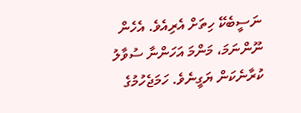ނަސީބެކޭ ހިތަށް އެރިއެވެ. އެހެން ނޫންނަމަ، މަންމަ އަހަންނާ ސުވާލު ކުރާނެކަން ޔަގީނެވެ. ހަމަޖެހުމުގެ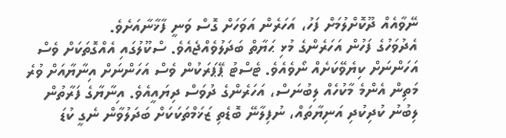ނޭވާއެއް ދޫކޮށްލުމަށް ފަހު، އަހަރެން އަވަހަށް ގޮސް ވަނީ ފާޚާނާއަށެވެ.
އެދުވަހުގެ ފަހުން އަހަރެންގެ މުޅި ޙަޔާތް ބަދަލުވެއްޖެއެވެ. ސްކޫލުގައި އެއްގޮތަކަށް ވެސް އަހަންނަށް ކިޔެވޭކަށެއް ނޯވެއެވެ. ޓެސްޓު ޕޭޕަރަކުން ވެސް އަހަންނަށް އިނާޔާއަށް ވުރެ މަތިން އެންމެ މާކުހެއް ލިބުނަސް، އަހަރެންގެ ދުވަސް ދިޔައީއެވެ. އިނާޔާގެ ފަރާތުން ލިބުނު ކުދިކުދި އަނިޔާތައް، ނުފިލާނޭ ބޮޑެތި ޒަޚަމްތަކަކަށް ބަދަލުވާން ނެގީ ކުޑަ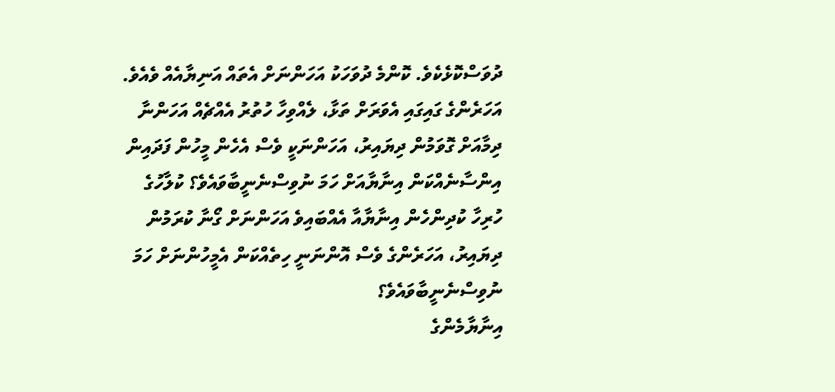ދުވަސްކޮޅެކެވެ. ކޮންމެ ދުވަހަކު އަހަންނަށް އެތައް އަނިޔާއެއް ވެއެވެ. އަހަރެންގެ ގައިގައި އެވަރަށް ތަޅާ، ލެއްވިހާ ހުތުރު އެއްޗެއް އަހަންނާ ދިމާއަށް ގޮވަމުން ދިޔައިރު، އަހަންނަކީ ވެސް އެހެން މީހުން ފަދައިން އިންސާނެއްކަން އިނާޔާއަށް ހަމަ ނުވިސްނެނީބާވައެވެ؟ ކުލާހުގެ ހުރިހާ ކުދިންހެން އިނާޔާއާ އެއްބައިވެ އަހަންނަށް ގޯނާ ކުރަމުން ދިޔައިރު، އަހަރެންގެ ވެސް އޮންނަނީ ހިތެއްކަން އެމީހުންނަށް ހަމަ ނުވިސްނެނީބާވައެވެ؟
އިނާޔާމެންގެ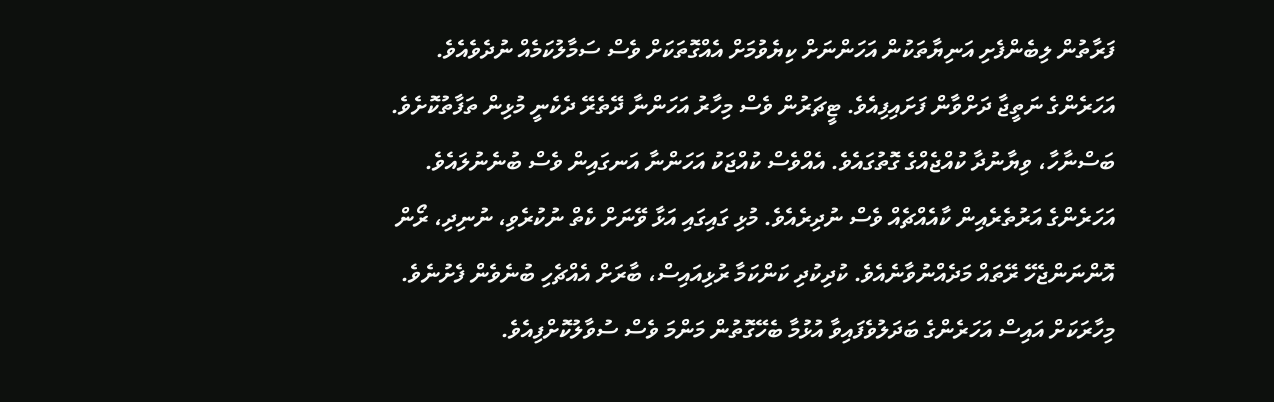ފަރާތުން ލިބެންފެށި އަނިޔާތަކުން އަހަންނަށް ކިޔެވުމަށް އެއްގޮތަކަށް ވެސް ސަމާލުކަމެއް ނުދެވެއެވެ. އަހަރެންގެ ނަތީޖާ ދަށްވާން ފަށައިފިއެވެ. ޓީޗަރުން ވެސް މިހާރު އަހަންނާ ދޭތެރޭ ދެކެނީ މުޅިން ތަފާތުކޮށެވެ. ބަސްނާހާ، ވިޔާނުދާ ކުއްޖެއްގެ ގޮތުގައެވެ. އެއްވެސް ކުއްޖަކު އަހަންނާ އަނގައިން ވެސް ބުނެނުލައެވެ. އަހަރެންގެ އަރުތެރެއިން ކާއެއްޗެއް ވެސް ނުދިރެއެވެ. މުޅި ގައިގައި އަޅާ ވޭނަށް ކެތް ނުކުރެވި، ނުނިދި، ރޯން އޮންނަންޖެހޭ ރޭތައް މަދެއްނުވާނެއެވެ. ކުދިކުދި ކަންކަމާ ރުޅިއައިސް، ބާރަށް އެއްޗެހި ބުނެވެން ފެށުނެވެ. މިހާރަކަށް އައިސް އަހަރެންގެ ބަދަލުވެފައިވާ އުޅުމާ ބެހޭގޮތުން މަންމަ ވެސް ސުވާލުކޮށްފިއެވެ.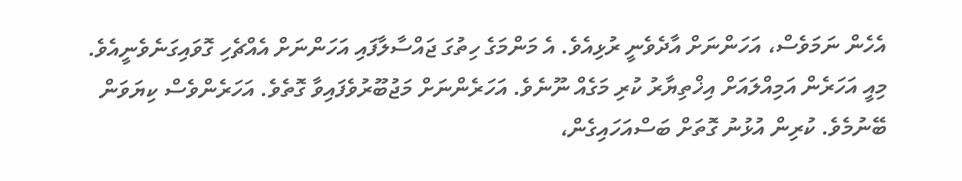އެހެން ނަމަވެސް، އަހަންނަށް އާދެވެނީ ރުޅިއެވެ. އެ މަންމަގެ ހިތުގަ ޖައްސާލާފައި އަހަންނަށް އެއްޗެހި ގޮވައިގަނެވެނީއެވެ. މިއީ އަހަރެން އަމިއްލައަށް އިޚްތިޔާރު ކުރި މަގެއް ނޫނެވެ. އަހަރެންނަށް މަޖުބޫރުވެފައިވާ ގޮތެވެ. އަހަރެންވެސް ކިޔަވަން ބޭނުމެވެ. ކުރިން އުޅުނު ގޮތަށް ބަސްއަހައިގެން،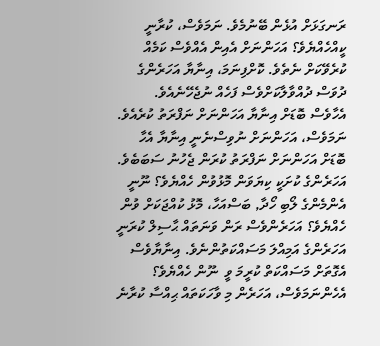ރަނގަޅަށް އުޅެން ބޭނުމެވެ. ނަމަވެސް، ކުރާނީ ކީއްހެއްޔެވެ؟ އަހަންނަށް އެއިން އެއްވެސް ކަމެއް ކުރެވޭކަށް ނެތެވެ. ކޮށްފިނަމަ، އިނާޔާ އަހަރެންގެ ދުވަސް ދުއްވާލާކަށްވެސް ފަހެއް ނުޖެހޭނެއެވެ. އެހާވެސް ބޮޑަށް އިނާޔާ އަހަންނަށް ނަފްރަތު ކުރެއެވެ. ނަމަވެސް، އަހަންނަށް ނުވިސްނެނީ އިނާޔާ އެހާ ބޮޑަށް އަހަންނަށް ނަފްރަތު ކުރަން ޖެހުނު ސަބަބެވެ. އަހަރެންގެ ކުށަކީ ކިޔަވަން މޮޅުވުން ހެއްޔެވެ؟ ނޫނީ އެންމެންގެ ލޯބި ހޯދާ, ބަސްއަހާ، މޮޅު ކުއްޖަކަށް ވުން ހެއްޔެވެ؟ އަހަރެންވެސް ރަން ވަނަތައް ޙާސިލް ކުރަނީ އަހަރެންގެ އަމިއްލަ މަސައްކަތުންނެވެ. އިނާޔާވެސް އެގޮތަށް މަސައްކަތް ކުރީމަ ވީ  ނޫން ހެއްޔެވެ؟ އެހެންނަމަވެސް، އަހަރެން މި ވާހަކަތައް ޙިއްސާ ކުރާނެ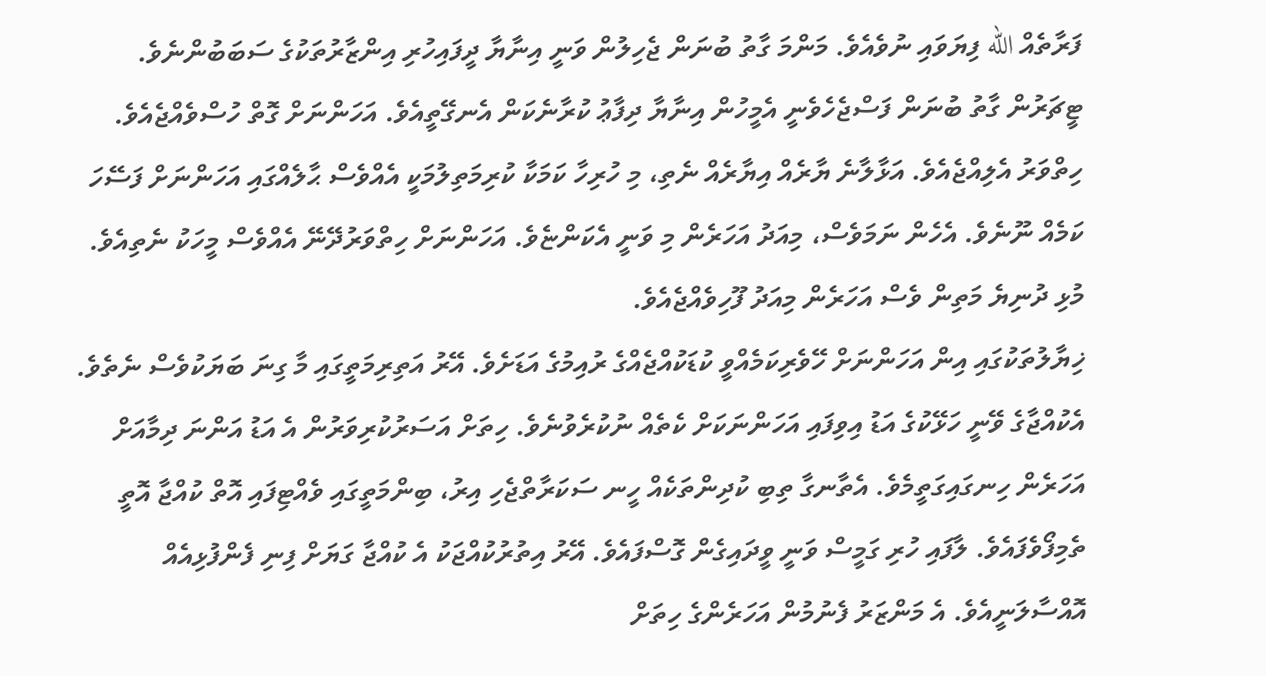ފަރާތެއް الله ފިޔަވައި ނުވެއެވެ. މަންމަ ގާތު ބުނަން ޖެހިލުން ވަނީ އިނާޔާ ދީފައިހުރި އިންޒާރުތަކުގެ ސަބަބުންނެވެ. ޓީޗަރުން ގާތު ބުނަން ފަސްޖެހެވެނީ އެމީހުން އިނާޔާ ދިފާޢު ކުރާނެކަން އެނގޭތީއެވެ. އަހަންނަށް ގޮތް ހުސްވެއްޖެއެވެ. ހިތްވަރު އެލިއްޖެއެވެ. އަޅާލާނެ ޔާރެއް އިޔާރެއް ނެތި، މި ހުރިހާ ކަމަކާ ކުރިމަތިލުމަކީ އެއްވެސް ޙާލެއްގައި އަހަންނަށް ފަސޭހަ ކަމެއް ނޫނެވެ. އެހެން ނަމަވެސް، މިއަދު އަހަރެން މި ވަނީ އެކަންޏެވެ. އަހަންނަށް ހިތްވަރުދޭނޭ އެއްވެސް މީހަކު ނެތިއެވެ. މުޅި ދުނިޔެ މަތިން ވެސް އަހަރެން މިއަދު ފޫހިވެއްޖެއެވެ.
ޚިޔާލުތަކުގައި އިން އަހަންނަށް ހޭވެރިކަމެއްވީ ކުޑަކުއްޖެއްގެ ރުއިމުގެ އަޑަށެވެ. އޭރު އަތިރިމަތީގައި މާ ގިނަ ބަޔަކުވެސް ނެތެވެ. އެކުއްޖާގެ ވޭނީ ހަޅޭކުގެ އަޑު އިވިފައި އަހަންނަކަށް ކެތެއް ނުކުރެވުނެވެ. ހިތަށް އަސަރުކުރިވަރުން އެ އަޑު އަންނަ ދިމާއަށް އަހަރެން ހިނގައިގަތީމެވެ. އެތާނގާ ތިބި ކުދިންތަކެއް ހީނ ސަކަރާތްޖެހި އިރު، ބިންމަތީގައި ވެއްޓިފައި އޮތް ކުއްޖާ އޮތީ ތެމިފޯވެފައެވެ. ލާފައި ހުރި ގަމީސް ވަނީ ވީދައިގެން ގޮސްފައެވެ. އޭރު އިތުރުކުއްޖަކު އެ ކުއްޖާ ގަޔަށް ފިނި ފެންފުޅިއެއް އޮއްސާލަނީއެވެ. އެ މަންޒަރު ފެނުމުން އަހަރެންގެ ހިތަށް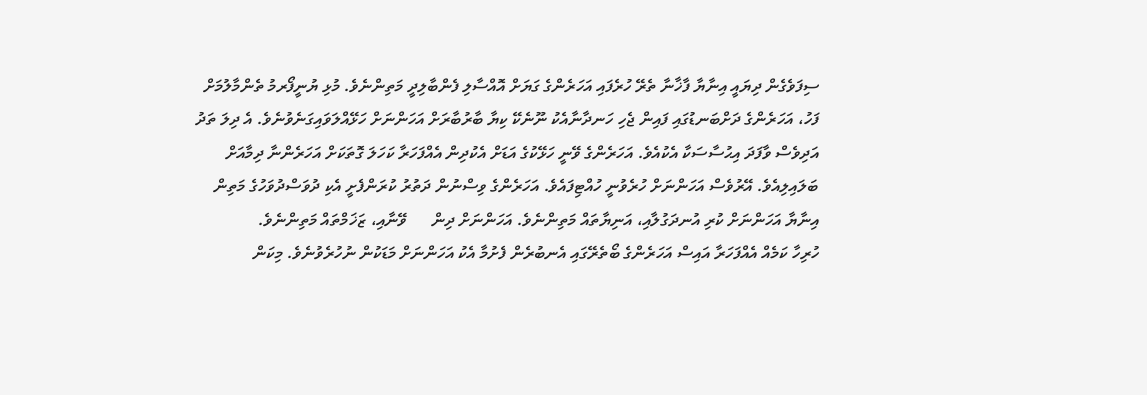ސިފަވެގެން ދިޔައީ އިނާޔާ ފާޚާނާ ތެރޭ ހުރެފައި އަހަރެންގެ ގަޔަށް އޮއްސާލި ފެންބާލިދީ މަތިންނެވެ. މުޅި ޔުނީފޯރމު ތެންމާލުމަށް ފަހު، އަހަރެންގެ ދަށްބަނޑުގައި ފައިން ޖެހި ހަނދާނާއެކު ނޫނެކޭ ކިޔާ ބާރުބާރަށް އަހަންނަށް ހަޅޭއްލަވައިގަނެވުނެވެ. އެ ދިލަ ތަދު އަދިވެސް ވާފަދަ އިޙުސާސަކާ އެކުއެވެ. އަހަރެންގެ ވޭނީ ހަޅޭކުގެ އަޑަށް އެކުދިން އެއްފަހަރާ ކަހަލަ ގޮތަކަށް އަހަރެންނާ ދިމާއަށް ބަލައިލިއެވެ. އޭރުވެސް އަހަންނަށް ހުރެވުނީ ހުއްޓިފައެވެ. އަހަރެންގެ ވިސްނުން ދަތުރު ކުރަންފެށީ އެކި ދުވަސްދުވަހުގެ މަތިން އިނާޔާ އަހަންނަށް ކުރި އުނދަގުލާއި، އަނިޔާތައް މަތިންނެވެ. އަހަންނަށް ދިން      ވޭނާއި، ޒަޚަމްތައް މަތިންނެވެ.
ހުރިހާ ކަމެއް އެއްފަހަރާ އައިސް އަހަރެންގެ ބޯތެރޭގައި އެނބުރެން ފެށުމާ އެކު އަހަންނަށް މަޑަކުން ނުހުރެވުނެވެ. މިކަން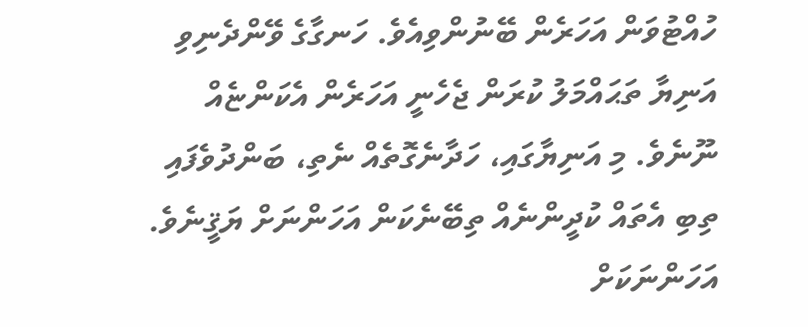ހުއްޓުވަން އަހަރެން ބޭނުންވިއެވެ. ހަނގާގެ ވޭންދެނިވި އަނިޔާ ތަޙައްމަލު ކުރަން ޖެހެނީ އަހަރެން އެކަންޏެއް ނޫނެވެ. މި އަނިޔާގައި، ހަދާނެގޮތެއް ނެތި، ބަންދުވެފައި ތިބި އެތައް ކުދީންނެއް ތިބޭނެކަން އަހަންނަށް ޔަޤީނެވެ. އަހަންނަކަށް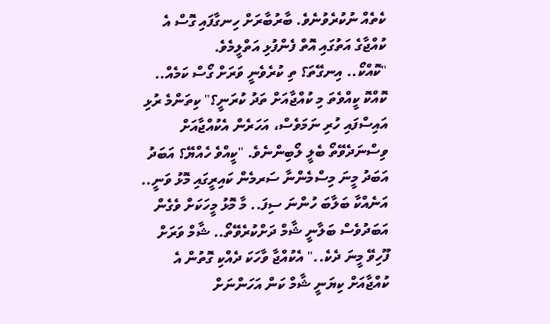ކެތެއް ނުކުރެވުނެވެ. ބާރުބާރަށް ހިނގާފައި ގޮސް އެ ކުއްޖާގެ އަތުގައި އޮތް ފެންފުޅި އަތްލީމެވެ.
"ކޮއްކޯ.. އިނގޭތަ؟ ތި ކުރެވެނީ ވަރަށް ގޯސް ކަމެއް.. ކޮއްކޮ ކީއްވެތަ މި ކުއްޖާއަށް ތަދު ކުރަނީ؟" ކިތަންމެ ރުޅި އައިސްފައި ހުރި ނަމަވެސް، އަހަރެން އެކުއްޖާއަށް ވިސްނަދެވޭތޯ ބެލީ ލޯބިންނެވެ. "ކީއްވެ ހެއްޔޭ؟ އަބަދު އަބަދު މީނަ މިސްމެންނާ ސަރމެން ކައިރީގައި މޮޅު ވަނީ.. އަނެއްކާ ބަލާބަ ހުންނަ ސިފަ.. މާ މޮޅު މީހަކަށް ވެގެން އަބަދުވެސް ބަލާނީ ޝާމް ދަށްކުރެވޭތޯ.. ޝާމް ވަރަށް ފޫހިވޭ މީނަ ދެކެ.." އެކުއްޖާ ވާހަކަ ދެއްކި ގޮތުން އެ ކުއްޖާއަށް ކިޔަނީ ޝާމް ކަން އަހަންނަށް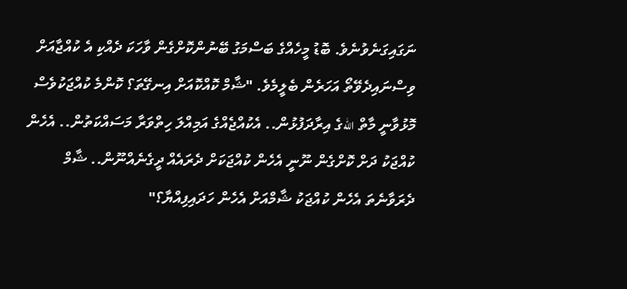ނަގައިގަނެވުނެވެ. ބޮޑު މީހެއްގެ ބަސްމަގު ބޭނުންކޮށްގެން ވާހަކަ ދެއްކި އެ ކުއްޖާއަށް ވިސްނައިދެވޭތޯ އަހަރެން ބެލީމެވެ. "ޝާމް ކޮއްކޮއަށް އިނގޭތަ؟ ކޮންމެ ކުއްޖަކުވެސް މޮޅުވާނީ މާތް اللهގެ އިރާދަފުޅުން.. އެކުއްޖެއްގެ އަމިއްލަ ހިތްވަރާ މަސައްކަތުން.. އެހެން ކުއްޖަކު ދަށް ކޮށްގެން ނޫނީ އެހެން ކުއްޖަކަށް ދެރައެއް ދީގެނެއްނޫން.. ޝާމް ދެރަވާނެތަ އެހެން ކުއްޖަކު ޝާމްއަށް އެހެން ހަދައިފިއްޔާ؟"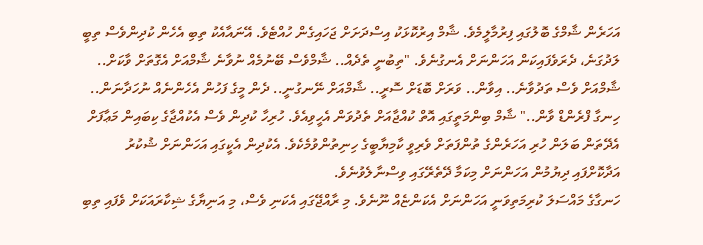އަހަރެން ޝާމްގެ ބޮލުގައި ފިރުމާލީމެވެ. ޝާމް އިރުކޮޅަކު އިސްދަށަށް ޖަހައިގެން ހުއްޓެވެ. އޭނައާއެކު ތިބި އެހެން ކުދިންވެސް ތިބީ ލަދުގަނެ، ދެރަވެފައިކަން އަހަންނަށް އެނގުނެވެ. "ތިބުނީ ތެދެއް.. ޝާމްވެސް ބޭނުމެއް ނުވާނެ ޝާމްއަށް އެގޮތަށް ވާކަށް.. ޝާމްއަށް ވެސް ތަދުވާނެ.. އިވާން.. ވަރަށް ބޮޑަށް ސޮރީ.. ޝާމްއަށް ނޭނގުނީ.. ދެން މީގެ ފަހުން އެހެންނެއް ނުހަދާނަން.. ހިނގާ ފްރެންޑް ވާން.." ޝާމް ބިންމަތީގައި އޮތް ކުއްޖާއަށް ތެދުވަން އެހީވިއެވެ. ހުރިހާ ކުދިން ވެސް އެކުއްޖާގެ ކިބައިން މަޢާފަށް އެދޭތަން ބަލަން ހުރި އަހަރެންގެ ތުންފަތަށް ވެރިވީ ކާމިޔާބީގެ ހިނިތުންވުމެކެވެ. އެކުދިން އެކީގައި އަހަންނަށް ޝުކުރު އަދާކޮށްފައި ދިޔުމުން އަހަންނަށް މިކަމާ ދޭތެރޭގައި ވިސްނާލެވުނެވެ.
ހަނގާގެ މައްސަލަ ކުރިމަތިވަނީ އަހަންނަށް އެކަންޏެއް ނޫނެވެ. މި ރާއްޖޭގައި އެކަނި ވެސް، މި އަނިޔާގެ ޝިކާރައަކަށް ވެފައި ތިބި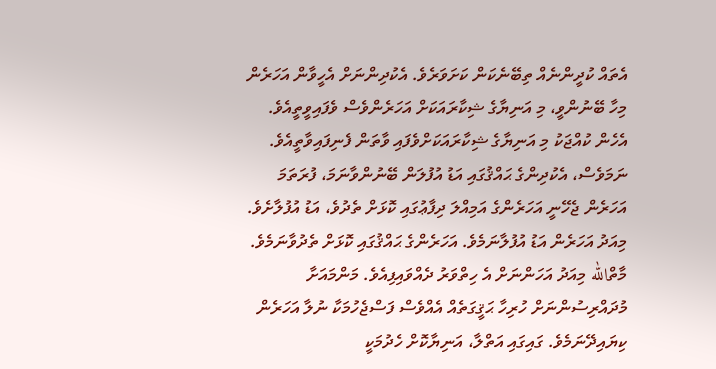އެތައް ކުދީންނެއް ތިބޭނެކަން ކަށަވަރެވެ. އެކުދިންނަށް އެހީވާން އަހަރެން މިހާ ބޭނުންވީ، މި އަނިޔާގެ ޝިކާރައަކަށް އަހަރެންވެސް ވެފައިވީތީއެވެ. އެހެން ކުއްޖަކު މި އަނިޔާގެ ޝިކާރައަކަށްވެފައި ވާތަން ފެނިފައިވާތީއެވެ. ނަމަވެސް، އެކުދިންގެ ޙައްޤުގައި އަޑު އުފުލަން ބޭނުންވާނަމަ، ފުރަތަމަ އަހަރެން ޖެހޭނީ އަހަރެންގެ އަމިއްލަ ދިފާޢުގައި ކޮޅަށް ތެދުވެ، އަޑު އުފުލާށެވެ. މިއަދު އަހަރެން އަޑު އުފުލާނަމެވެ. އަހަރެންގެ ޙައްޤުގައި ކޮޅަށް ތެދުވާނަމެވެ. މާތްالله މިއަދު އަހަންނަށް އެ ހިތްވަރު ދެއްވައިފިއެވެ. މަންމައަށާ މުދައްރިސުންނަށް ހުރިހާ ޙަޤީގަތެއް އެއްވެސް ފަސްޖެހުމަކާ ނުލާ އަހަރެން ކިޔައިދޭނަމެވެ. ގައިގައި އަތްލާ، އަނިޔާކޮށް ހެދުމަކީ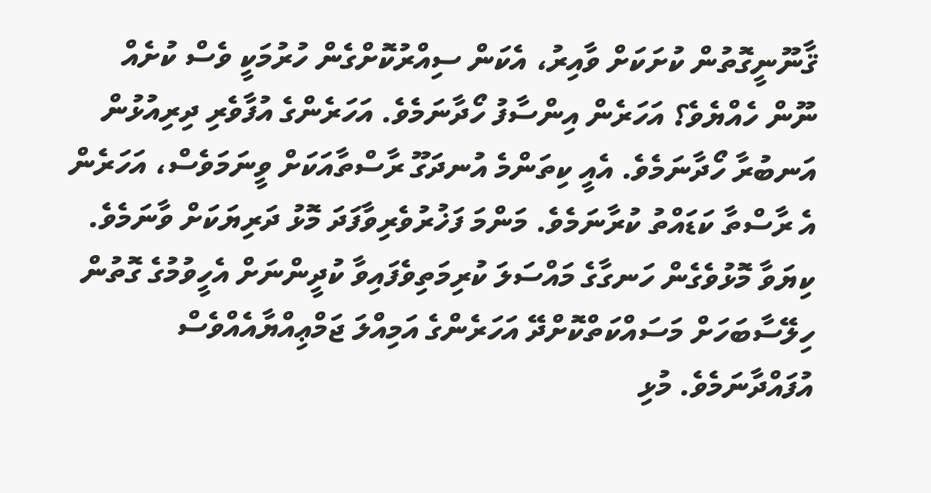ޤާނޫނީގޮތުން ކުށަކަށް ވާއިރު، އެކަން ސިއްރުކޮށްގެން ހުރުމަކީ ވެސް ކުށެއް ނޫން ހެއްޔެވެ؟ އަހަރެން އިންސާފު ހޯދާނަމެވެ. އަހަރެންގެ އުފާވެރި ދިރިއުޅުން އަނބުރާ ހޯދާނަމެވެ. އެއީ ކިތަންމެ އުނދަގޫ ރާސްތާއަކަށް ވީނަމަވެސް، އަހަރެން އެ ރާސްތާ ކަޑައްތު ކުރާނަމެވެ. މަންމަ ފަޚުރުވެރިވާފަދަ މޮޅު ދަރިޔަކަށް ވާނަމެވެ. ކިޔަވާ މޮޅުވެގެން ހަނގާގެ މައްސަލަ ކުރިމަތިވެފައިވާ ކުދީންނަށް އެހީވުމުގެ ގޮތުން ހިލޭސާބަހަށް މަސައްކަތްކޮށްދޭ އަހަރެންގެ އަމިއްލަ ޖަމްޢިއްޔާއެއްވެސް އުފައްދާނަމެވެ. މުޅި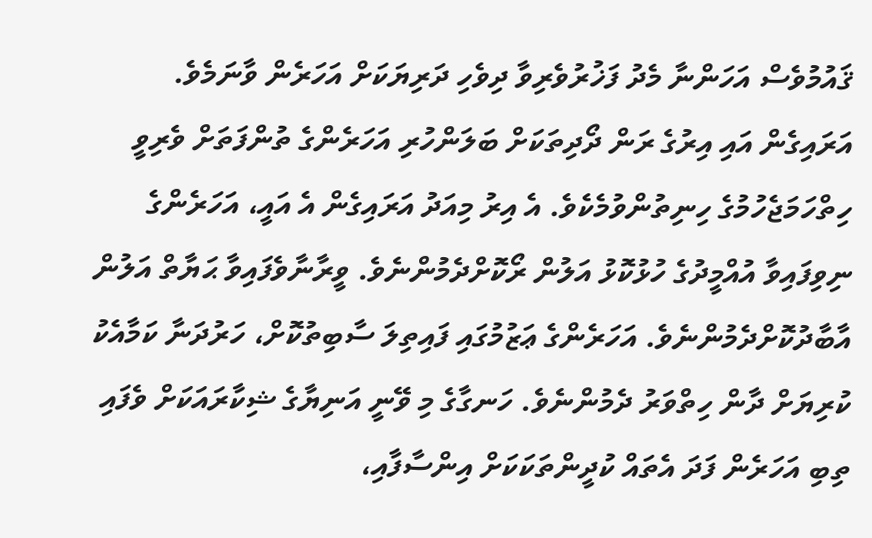ޤައުމުވެސް އަހަންނާ މެދު ފަޚުރުވެރިވާ ދިވެހި ދަރިޔަކަށް އަހަރެން ވާނަމެވެ.
އަރައިގެން އައި އިރުގެ ރަން ދޯދިތަކަށް ބަލަންހުރި އަހަރެންގެ ތުންފަތަށް ވެރިވީ ހިތްހަމަޖެހުމުގެ ހިނިތުންވުމެކެވެ. އެ އިރު މިއަދު އަރައިގެން އެ އައީ، އަހަރެންގެ ނިވިފައިވާ އުއްމީދުގެ ހުޅުކޮޅު އަލުން ރޯކޮށްދެމުންނެވެ. ވީރާނާވެފައިވާ ޙަޔާތް އަލުން އާބާދުކޮށްދެމުންނެވެ. އަހަރެންގެ ޢަޒުމުގައި ފައިތިލަ ސާބިތުކޮށް، ހަރުދަނާ ކަމާއެކު ކުރިޔަށް ދާން ހިތްވަރު ދެމުންނެވެ. ހަނގާގެ މި ވޭނީ އަނިޔާގެ ޝިކާރައަކަށް ވެފައި ތިބި އަހަރެން ފަދަ އެތައް ކުދީންތަކަކަށް އިންސާފާއި،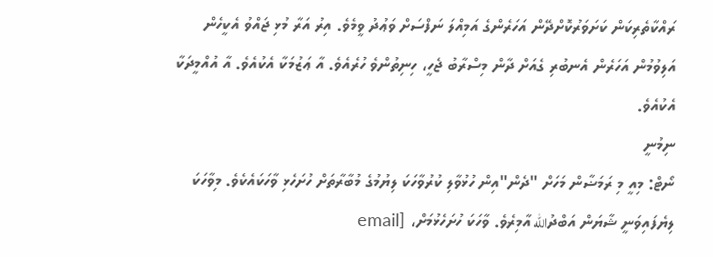ރައްކާތެރިކަން ކަށަވަރުކޮށްދޭން އަހަރެންގެ އަމިއްލަ ނަފްސަށް ވަޢުދު ވީމެވެ. އިރު އަރާ މުޅި ޖައްވު އެކީހެން އަލިވުމުން އަހަރެން އެނބުރި ގެއަށް ދާން މިސްރާބު ޖެހީ، ހިނިތުންވެ ހުރެއެވެ. އާ ޢަޒުމަކާ އެކުއެވެ. އާ އުއްމީދަކާ އެކުއެވެ.
ނިމުނީ
ނޯޓް: މިއީ މި ރަމަޟާން މަހަށް "ދެން"އިން ހުޅުވާލި ކުރުވާހަކަ ލިޔުމުގެ މުބާރާތަށް ހުށަހެޅި ވާހަކައެކެވެ. މިވާހަކަ ލިޔެފައިވަނީ ޝާޔަން އަބްދުالله އާމިރެވެ. ވާހަކަ ހުށަހެޅުމަށް، [email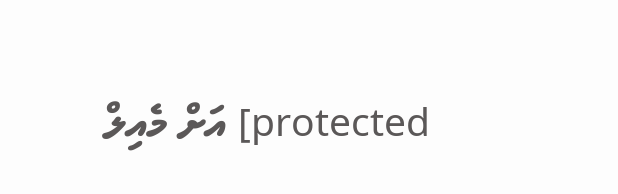protected] އަށް މެއިލް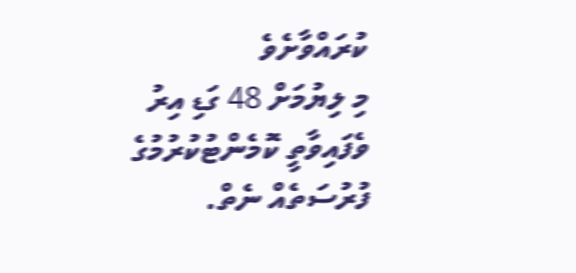ކުރައްވާށެވެ
މި ލިޔުމަށް 48 ގަޑި އިރު ވެފައިވާތީ ކޮމެންޓުކުރުމުގެ ފުރުސަތެއް ނެތް.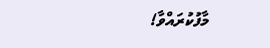މާފުކުރައްވާ!